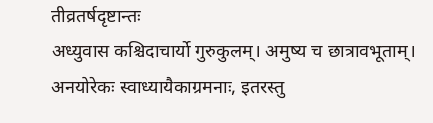तीव्रतर्षदृष्टान्तः
अध्युवास कश्चिदाचार्यो गुरुकुलम्। अमुष्य च छात्रावभूताम्। अनयोरेकः स्वाध्यायैकाग्रमनाः, इतरस्तु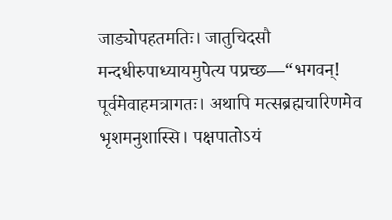जाड्योपहतमतिः। जातुचिदसौ मन्दधीरुपाध्यायमुपेत्य पप्रच्छ—“भगवन्! पूर्वमेवाहमत्रागतः। अथापि मत्सब्रह्मचारिणमेव भृशमनुशास्सि। पक्षपातोऽयं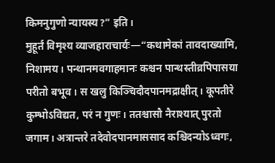किमनुगुणो न्यायस्य?” इति।
मुहूर्तं विमृश्य व्याजहाराचार्यः—“कथामेकां तावदाख्यामि, निशामय। पन्थानमवगाहमानः कश्चन पान्थस्तीव्रपिपासया परीतो बभूव। स खलु किञ्चिदौदपानमद्राक्षीत्। कूपतीरे कुम्भोऽविद्यत, परं न गुणः। ततश्चासौ नैराश्यात् पुरतो जगाम। अत्रान्तरे तदेवोदपानमाससाद कश्चिदन्योऽध्वगः,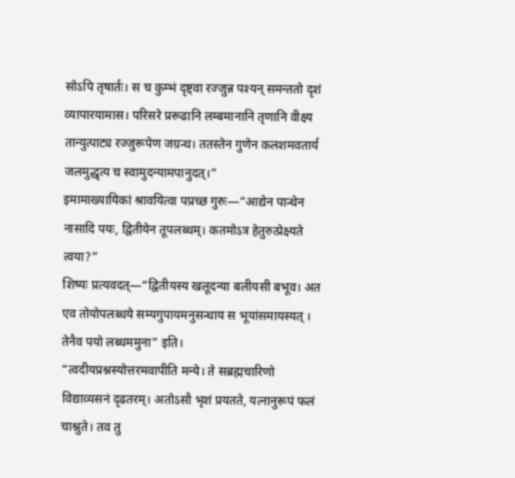सोऽपि तृषार्तः। स च कुम्भं दृष्ट्वा रज्जुन्न पश्यन् समन्ततो दृशं व्यापारयामास। परिसरे प्ररूढानि लम्बमानानि तृणानि वीक्ष्य तान्युत्पाट्य रज्जुरूपेण जग्रन्थ। ततस्तेन गुणेन कलशमवतार्य जलमुद्धृत्य च स्वामुदन्यामपानुदत्।”
इमामाख्यायिकां श्रावयित्वा पप्रच्छ गुरुः—“आद्येन पान्थेन नासादि पयः, द्वितीयेन तूपलब्धम्। कतमोऽत्र हेतुरुत्प्रेक्ष्यते त्वया?”
शिष्यः प्रत्यवदत्—“द्वितीयस्य खलूदन्या बलीयसी बभूव। अत एव तोयोपलब्धये सम्यगुपायमनुसन्धाय स भूयांसमायस्यत् । तेनैव पयो लब्धममुना” इति।
“त्वदीयप्रश्नस्योत्तरमवापीति मन्ये। ते सब्रह्मचारिणो विद्याव्यसनं दृढतरम्। अतोऽसौ भृशं प्रयतते, यत्नानुरूपं फलं चाश्नुते। तव तु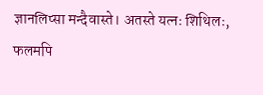ज्ञानलिप्सा मन्दैवास्ते। अतस्ते यत्नः शिथिलः, फलमपि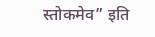स्तोकमेव” इति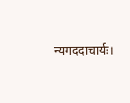न्यगददाचार्यः।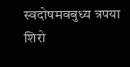स्वदोषमवबुध्य त्रपया शिरो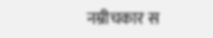नम्रीचकार स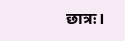छात्रः।